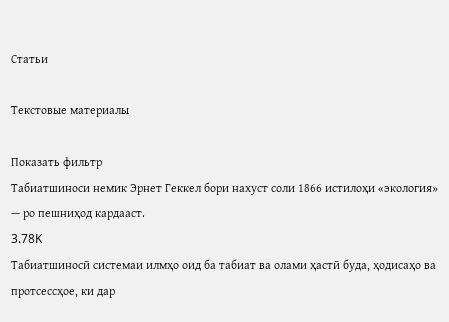Статьи

Текстовые материалы

Показать фильтр
Табиатшиноси немик Эрнет Геккел бори нахуст соли 1866 истилоҳи «экология» — ро пешниҳод кардааст.
3.78K
Табиатшиносӣ системаи илмҳо оид ба табиат ва олами ҳастӣ буда, ҳодисаҳо ва протсессҳое, ки дар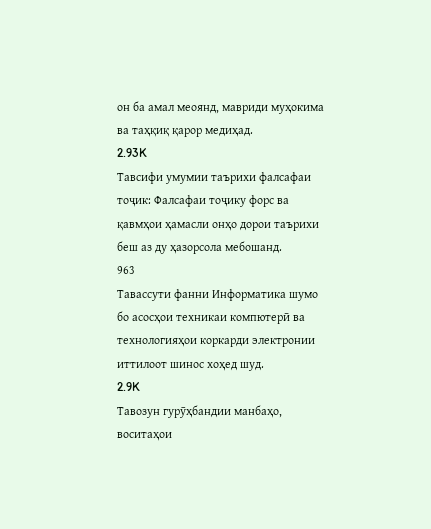он ба амал меоянд, мавриди муҳокима ва таҳқиқ қарор медиҳад.
2.93K
Тавcифи умумии таърихи фалсафаи тоҷик: Фалсафаи тоҷику форс ва қавмҳои ҳамасли онҳо дорои таърихи беш аз ду ҳазорсола мебошанд.
963
Тавассути фанни Информатика шумо бо асосҳои техникаи компютерӣ ва технологияҳои коркарди электронии иттилоот шинос хоҳед шуд.
2.9K
Тавозун гурӯҳбандии манбаҳо, воситаҳои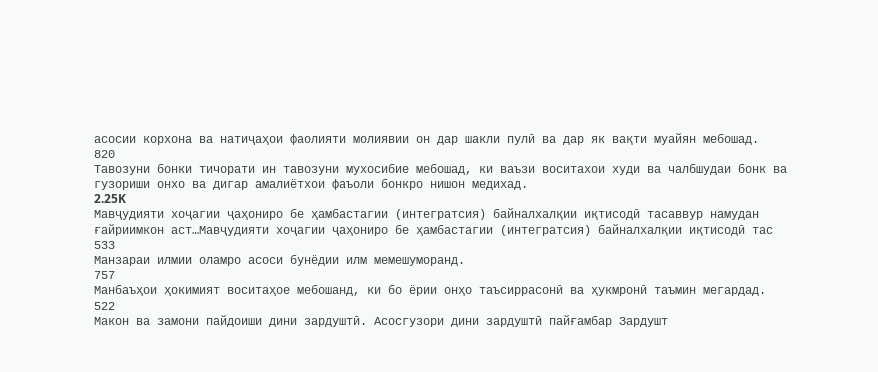асосии корхона ва натиҷаҳои фаолияти молиявии он дар шакли пулӣ ва дар як вақти муайян мебошад.
820
Тавозуни бонки тичорати ин тавозуни мухосибие мебошад, ки ваъзи воситахои худи ва чалбшудаи бонк ва гузориши онхо ва дигар амалиётхои фаъоли бонкро нишон медихад.
2.25K
Мавҷудияти хоҷагии ҷаҳониро бе ҳамбастагии (интегратсия) байналхалқии иқтисодӣ тасаввур намудан ғайриимкон аст…Мавҷудияти хоҷагии ҷаҳониро бе ҳамбастагии (интегратсия) байналхалқии иқтисодӣ тас
533
Манзараи илмии оламро асоси бунёдии илм мемешуморанд.
757
Манбаъҳои ҳокимият воситаҳое мебошанд, ки бо ёрии онҳо таъсиррасонӣ ва ҳукмронӣ таъмин мегардад.
522
Макон ва замони пайдоиши дини зардуштӣ. Асосгузори дини зардуштӣ пайғамбар Зардушт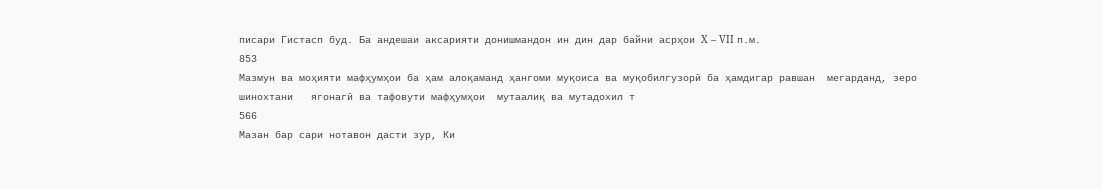писари Гистасп буд. Ба андешаи аксарияти донишмандон ин дин дар байни асрҳои X – VII п.м.
853
Мазмун ва моҳияти мафҳумҳои ба ҳам алоқаманд ҳангоми муқоиса ва муқобилгузорӣ ба ҳамдигар равшан  мегарданд, зеро шинохтани   ягонагӣ ва тафовути мафҳумҳои  мутаалиқ ва мутадохил т
566
Мазан бар сари нотавон дасти зур, Ки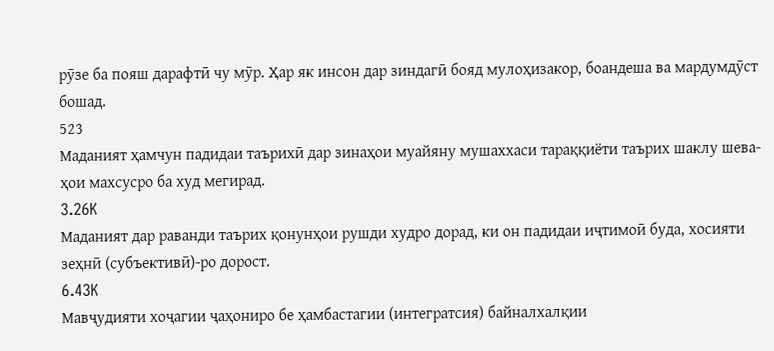рӯзе ба пояш дарафтӣ чу мӯр. Ҳар як инсон дар зиндагӣ бояд мулоҳизакор, боандеша ва мардумдӯст бошад.
523
Маданият ҳамчун падидаи таърихӣ дар зинаҳои муайяну мушаххаси тараққиёти таърих шаклу шева-ҳои махсусро ба худ мегирад.
3.26K
Маданият дар раванди таърих қонунҳои рушди худро дорад, ки он падидаи иҷтимоӣ буда, хосияти зеҳнӣ (субъективӣ)-ро дорост.
6.43K
Мавҷудияти хоҷагии ҷаҳониро бе ҳамбастагии (интегратсия) байналхалқии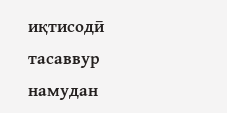иқтисодӣ тасаввур намудан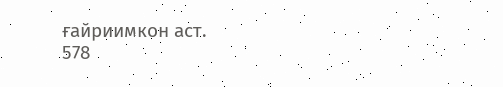ғайриимкон аст.
578